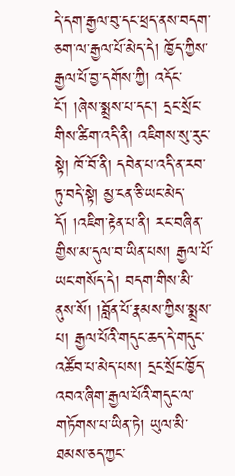དེ་དག་རྒྱལ་བུ་དང་ཕྲད་ནས་བདག་ཅག་ལ་རྒྱལ་པོ་མེད་དེ། ཁྱོད་ཀྱིས་རྒྱལ་པོ་བྱ་དགོས་ཀྱི། འདོང་ངོ་། །ཞེས་སྨྲས་པ་དང་། དྲང་སྲོང་གིས་ཚིག་འདི་ནི། འཇིགས་སུ་རུང་སྟེ། ཁོ་བོ་ནི། དབེན་པ་འདི་ན་རབ་ཏུ་བདེ་སྟེ། མྱ་ངན་ཅི་ཡང་མེད་དོ། །འཇིག་རྟེན་པ་ནི། རང་བཞིན་གྱིས་མ་དུལ་བ་ཡིན་པས། རྒྱལ་པོ་ཡང་གསོད་དེ། བདག་གིས་མི་ནུས་སོ། །བློན་པོ་རྣམས་ཀྱིས་སྨྲས་པ། རྒྱལ་པོའི་གདུང་ཆད་དེ་གདུང་འཚོབ་པ་མེད་པས། དྲང་སྲོང་ཁྱོད་འབའ་ཞིག་རྒྱལ་པོའི་གདུང་ལ་གཏོགས་པ་ཡིན་ཏེ། ཡུལ་མི་ཐམས་ཅད་ཀྱང་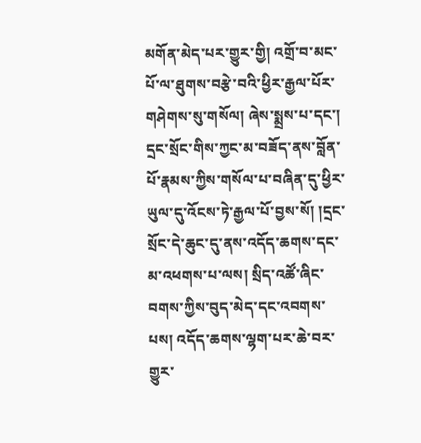མགོན་མེད་པར་གྱུར་གྱི། འགྲོ་བ་མང་པོ་ལ་ཐུགས་བརྩེ་བའི་ཕྱིར་རྒྱལ་པོར་གཤེགས་སུ་གསོལ། ཞེས་སྨྲས་པ་དང་། དྲང་སྲོང་གིས་ཀྱང་མ་བཟོད་ནས་བློན་པོ་རྣམས་ཀྱིས་གསོལ་པ་བཞིན་དུ་ཕྱིར་ཡུལ་དུ་འོངས་ཏེ་རྒྱལ་པོ་བྱས་སོ། །དྲང་སྲོང་དེ་ཆུང་དུ་ནས་འདོད་ཆགས་དང་མ་འཕགས་པ་ལས། སྲིད་འཚོ་ཞིང་བགས་ཀྱིས་བུད་མེད་དང་འབགས་པས། འདོད་ཆགས་ལྷག་པར་ཆེ་བར་གྱུར་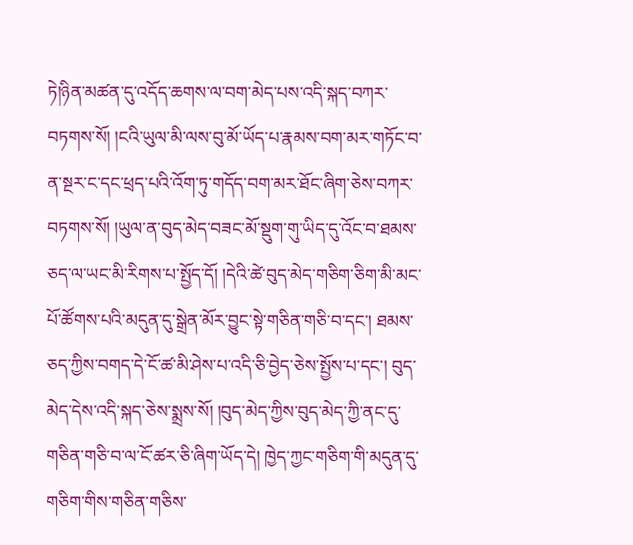ཏེ།ཉིན་མཚན་དུ་འདོད་ཆགས་ལ་བག་མེད་པས་འདི་སྐད་བཀར་བཏགས་སོ། །ངའི་ཡུལ་མི་ལས་བུ་མོ་ཡོད་པ་རྣམས་བག་མར་གཏོང་བ་ན་སྔར་ང་དང་ཕྲད་པའི་འོག་ཏུ་གདོད་བག་མར་ཐོང་ཞིག་ཅེས་བཀར་བཏགས་སོ། །ཡུལ་ན་བུད་མེད་བཟང་མོ་སྡུག་གུ་ཡིད་དུ་འོང་བ་ཐམས་ཅད་ལ་ཡང་མི་རིགས་པ་སྤྱོད་དོ། །དེའི་ཚེ་བུད་མེད་གཅིག་ཅིག་མི་མང་པོ་ཚོགས་པའི་མདུན་དུ་སྒྲེན་མོར་བྱུང་སྟེ་གཅིན་གཅི་བ་དང་། ཐམས་ཅད་ཀྱིས་བགད་དེ་ངོ་ཚ་མི་ཤེས་པ་འདི་ཅི་བྱེད་ཅེས་སྤྱོས་པ་དང་། བུད་མེད་དེས་འདི་སྐད་ཅེས་སྨྲས་སོ། །བུད་མེད་ཀྱིས་བུད་མེད་ཀྱི་ནང་དུ་གཅིན་གཅི་བ་ལ་ངོ་ཚར་ཅི་ཞིག་ཡོད་དེ། ཁྱེད་ཀྱང་གཅིག་གི་མདུན་དུ་གཅིག་གིས་གཅིན་གཅིས་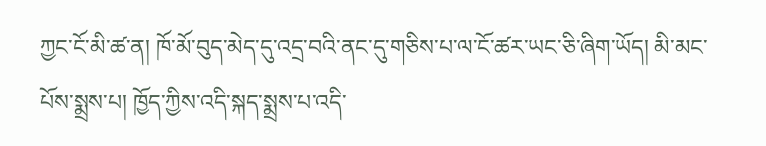ཀྱང་ངོ་མི་ཚ་ན། ཁོ་མོ་བུད་མེད་དུ་འདྲ་བའི་ནང་དུ་གཅིས་པ་ལ་ངོ་ཚར་ཡང་ཅི་ཞིག་ཡོད། མི་མང་པོས་སྨྲས་པ། ཁྱོད་ཀྱིས་འདི་སྐད་སྨྲས་པ་འདི་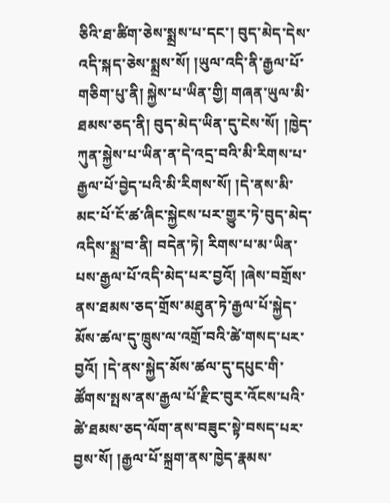ཅིའི་ཐ་ཚིག་ཅེས་སྨྲས་པ་དང་། བུད་མེད་དེས་འདི་སྐད་ཅེས་སྨྲས་སོ། །ཡུལ་འདི་ནི་རྒྱལ་པོ་གཅིག་པུ་ནི། སྐྱེས་པ་ཡིན་གྱི། གཞན་ཡུལ་མི་ཐམས་ཅད་ནི། བུད་མེད་ཡིན་དུ་ངེས་སོ། །ཁྱེད་ཀུན་སྐྱེས་པ་ཡིན་ན་དེ་འདྲ་བའི་མི་རིགས་པ་རྒྱལ་པོ་བྱེད་པའི་མི་རིགས་སོ། །དེ་ནས་མི་མང་པོ་ངོ་ཚ་ཞིང་སྐྱེངས་པར་གྱུར་ཏེ་བུད་མེད་འདིས་སྨྲ་བ་ནི། བདེན་ཏེ། རིགས་པ་མ་ཡིན་པས་རྒྱལ་པོ་འདི་མེད་པར་བྱའོ། །ཞེས་བགྲོས་ནས་ཐམས་ཅད་གྲོས་མཐུན་ཏེ་རྒྱལ་པོ་སྐྱེད་མོས་ཚལ་དུ་ཁྲུས་ལ་འགྲོ་བའི་ཚེ་གསད་པར་བྱའོ། །དེ་ནས་སྐྱེད་མོས་ཚལ་དུ་དཔུང་གི་ཚོགས་སྤས་ནས་རྒྱལ་པོ་རྫིང་བུར་འོངས་པའི་ཚེ་ཐམས་ཅད་ལོག་ནས་བཟུང་སྟེ་བསད་པར་བྱས་སོ། །རྒྱལ་པོ་སྐྲག་ནས་ཁྱེད་རྣམས་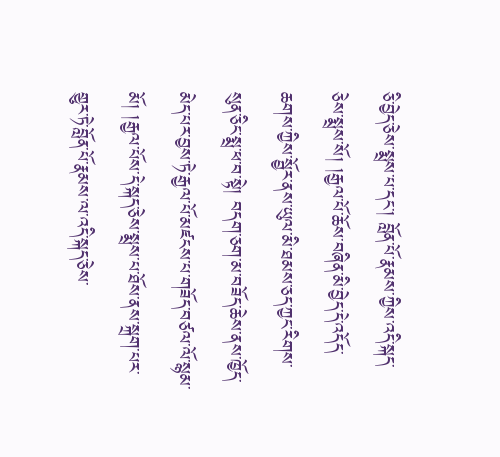ཅི་བྱེད་ཅེས་སྨྲས་པ་དང་། བློན་པོ་རྣམས་ཀྱིས་འདི་སྐད་ཅེས་སྨྲས་སོ། །རྒྱལ་པོ་ཆོས་བཞིན་མི་བྱེད་དེ་འདོད་ཆགས་ཀྱིས་སྦྱོར་ནས་ཡུལ་མི་ཐམས་ཅད་ཀྱང་རིགས་སུན་ཅིང་སྨྲ་ཕ་བ་སྟེ། བདག་ཅག་མ་བཟོད་ཆེས་ནས་ཁྱོད་མེད་པར་བྱས་ཏེ་རྒྱལ་པོ་མཛངས་པ་གཟོད་བཙལ་ལོ་སྙམ་མོ། །རྒྱལ་པོས་དེ་སྐད་ཅེས་སྨྲས་པ་ཐོས་ནས་སྐྲག་པར་གྱུར་ཏེ་བློན་པོ་རྣམས་ལ་འདི་སྐད་ཅེས་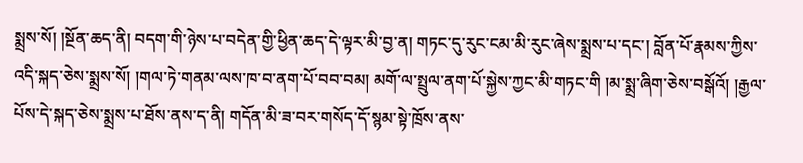སྨྲས་སོ། །སྔོན་ཆད་ནི། བདག་གི་ཉེས་པ་བདེན་གྱི་ཕྱིན་ཆད་དེ་ལྟར་མི་བྱ་ན། གཏང་དུ་རུང་ངམ་མི་རུང་ཞེས་སྨྲས་པ་དང་། བློན་པོ་རྣམས་ཀྱིས་འདི་སྐད་ཅེས་སྨྲས་སོ། །གལ་ཏེ་གནམ་ལས་ཁ་བ་ནག་པོ་བབ་བམ། མགོ་ལ་སྤྲུལ་ནག་པོ་སྐྱེས་ཀྱང་མི་གཏང་གི །མ་སྨྲ་ཞིག་ཅེས་བསྒོའོ། །རྒྱལ་པོས་དེ་སྐད་ཅེས་སྨྲས་པ་ཐོས་ནས་ད་ནི། གདོན་མི་ཟ་བར་གསོད་དོ་སྙམ་སྟེ་ཁྲོས་ནས་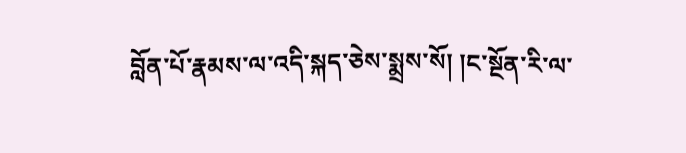བློན་པོ་རྣམས་ལ་འདི་སྐད་ཅེས་སྨྲས་སོ། །ང་སྔོན་རི་ལ་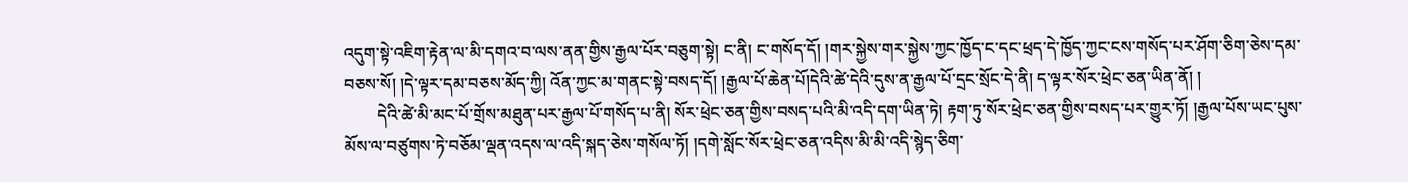འདུག་སྟེ་འཇིག་རྟེན་ལ་མི་དགའ་བ་ལས་ནན་གྱིས་རྒྱལ་པོར་བཅུག་སྟེ། ང་ནི། ང་གསོད་དོ། །གར་སྐྱེས་གར་སྐྱེས་ཀྱང་ཁྱོད་ང་དང་ཕྲད་དེ་ཁྱོད་ཀྱང་ངས་གསོད་པར་ཤོག་ཅིག་ཅེས་དམ་བཅས་སོ། །དེ་ལྟར་དམ་བཅས་མོད་ཀྱི། འོན་ཀྱང་མ་གནང་སྟེ་བསད་དོ། །རྒྱལ་པོ་ཆེན་པོ།དེའི་ཚེ་དེའི་དུས་ན་རྒྱལ་པོ་དྲང་སྲོང་དེ་ནི། ད་ལྟར་སོར་ཕྲེང་ཅན་ཡིན་ནོ། །
        དེའི་ཚེ་མི་མང་པོ་གྲོས་མཐུན་པར་རྒྱལ་པོ་གསོད་པ་ནི། སོར་ཕྲེང་ཅན་གྱིས་བསད་པའི་མི་འདི་དག་ཡིན་ཏེ། རྟག་ཏུ་སོར་ཕྲེང་ཅན་གྱིས་བསད་པར་གྱུར་ཏོ། །རྒྱལ་པོས་ཡང་པུས་མོས་ལ་བཙུགས་ཏེ་བཅོམ་ལྡན་འདས་ལ་འདི་སྐད་ཅེས་གསོལ་ཏོ། །དགེ་སློང་སོར་ཕྲེང་ཅན་འདིས་མི་མི་འདི་སྙེད་ཅིག་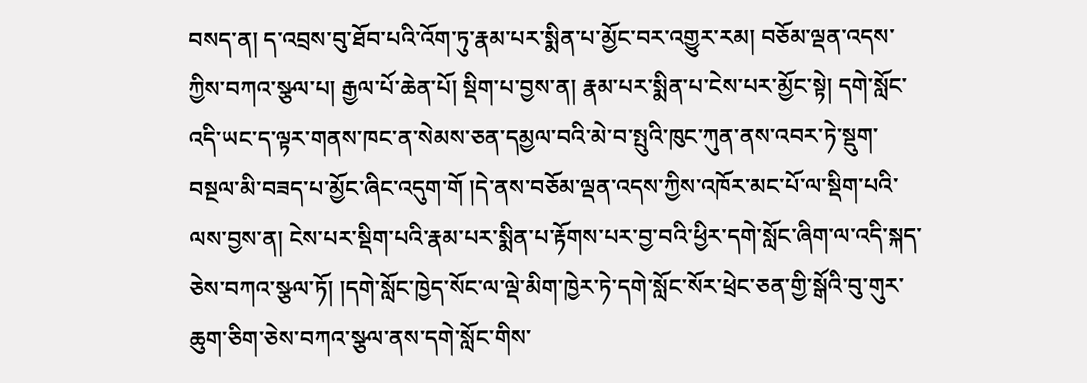བསད་ན། ད་འབྲས་བུ་ཐོབ་པའི་འོག་ཏུ་རྣམ་པར་སྨིན་པ་མྱོང་བར་འགྱུར་རམ། བཅོམ་ལྡན་འདས་ཀྱིས་བཀའ་སྩལ་པ། རྒྱལ་པོ་ཆེན་པོ། སྡིག་པ་བྱས་ན། རྣམ་པར་སྨིན་པ་ངེས་པར་མྱོང་སྟེ། དགེ་སློང་འདི་ཡང་ད་ལྟར་གནས་ཁང་ན་སེམས་ཅན་དམྱལ་བའི་མེ་བ་སྤུའི་ཁུང་ཀུན་ནས་འབར་ཏེ་སྡུག་བསྔལ་མི་བཟད་པ་མྱོང་ཞིང་འདུག་གོ །དེ་ནས་བཅོམ་ལྡན་འདས་ཀྱིས་འཁོར་མང་པོ་ལ་སྡིག་པའི་ལས་བྱས་ན། ངེས་པར་སྡིག་པའི་རྣམ་པར་སྨིན་པ་རྟོགས་པར་བྱ་བའི་ཕྱིར་དགེ་སློང་ཞིག་ལ་འདི་སྐད་ཅེས་བཀའ་སྩལ་ཏོ། །དགེ་སློང་ཁྱེད་སོང་ལ་ལྡེ་མིག་ཁྱེར་ཏེ་དགེ་སློང་སོར་ཕྲེང་ཅན་གྱི་སྒོའི་བུ་གུར་ཆུག་ཅིག་ཅེས་བཀའ་སྩལ་ནས་དགེ་སློང་གིས་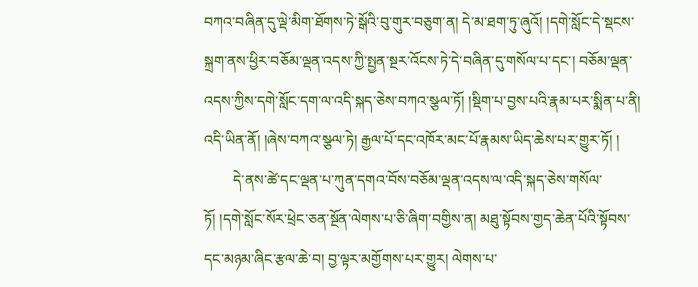བཀའ་བཞིན་དུ་ལྡེ་མིག་ཐོགས་ཏེ་སྒོའི་བུ་གུར་བཅུག་ན། དེ་མ་ཐག་ཏུ་ཞུའོ། །དགེ་སློང་དེ་སྡངས་སྐྲག་ནས་ཕྱིར་བཅོམ་ལྡན་འདས་ཀྱི་སྤྱན་སྔར་འོངས་ཏེ་དེ་བཞིན་དུ་གསོལ་པ་དང་། བཅོམ་ལྡན་འདས་ཀྱིས་དགེ་སློང་དག་ལ་འདི་སྐད་ཅེས་བཀའ་སྩལ་ཏོ། །སྡིག་པ་བྱས་པའི་རྣམ་པར་སྨིན་པ་ནི། འདི་ཡིན་ནོ། །ཞེས་བཀའ་སྩལ་ཏེ། རྒྱལ་པོ་དང་འཁོར་མང་པོ་རྣམས་ཡིད་ཆེས་པར་གྱུར་ཏོ། །
        དེ་ནས་ཚེ་དང་ལྡན་པ་ཀུན་དགའ་བོས་བཅོམ་ལྡན་འདས་ལ་འདི་སྐད་ཅེས་གསོལ་ཏོ། །དགེ་སློང་སོར་ཕྲེང་ཅན་སྔོན་ལེགས་པ་ཅི་ཞིག་བགྱིས་ན། མཐུ་སྟོབས་གྱད་ཆེན་པོའི་སྟོབས་དང་མཉམ་ཞིང་རྩལ་ཆེ་བ། བྱ་ལྟར་མགྱོགས་པར་གྱུར། ལེགས་པ་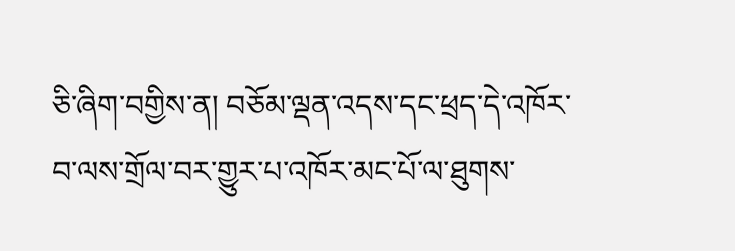ཅི་ཞིག་བགྱིས་ན། བཅོམ་ལྡན་འདས་དང་ཕྲད་དེ་འཁོར་བ་ལས་གྲོལ་བར་གྱུར་པ་འཁོར་མང་པོ་ལ་ཐུགས་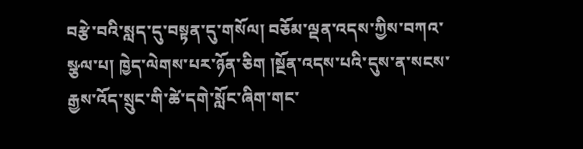བརྩེ་བའི་སླད་དུ་བསྟན་དུ་གསོལ། བཅོམ་ལྡན་འདས་ཀྱིས་བཀའ་སྩལ་པ། ཁྱེད་ལེགས་པར་ཉོན་ཅིག །སྔོན་འདས་པའི་དུས་ན་སངས་རྒྱས་འོད་སྲུང་གི་ཚེ་དགེ་སློང་ཞིག་གང་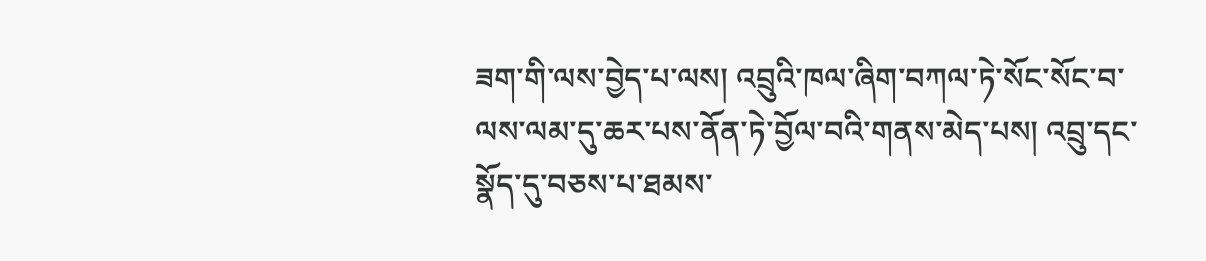ཟག་གི་ལས་བྱེད་པ་ལས། འབྲུའི་ཁལ་ཞིག་བཀལ་ཏེ་སོང་སོང་བ་ལས་ལམ་དུ་ཆར་པས་ནོན་ཏེ་བྱོལ་བའི་གནས་མེད་པས། འབྲུ་དང་སྣོད་དུ་བཅས་པ་ཐམས་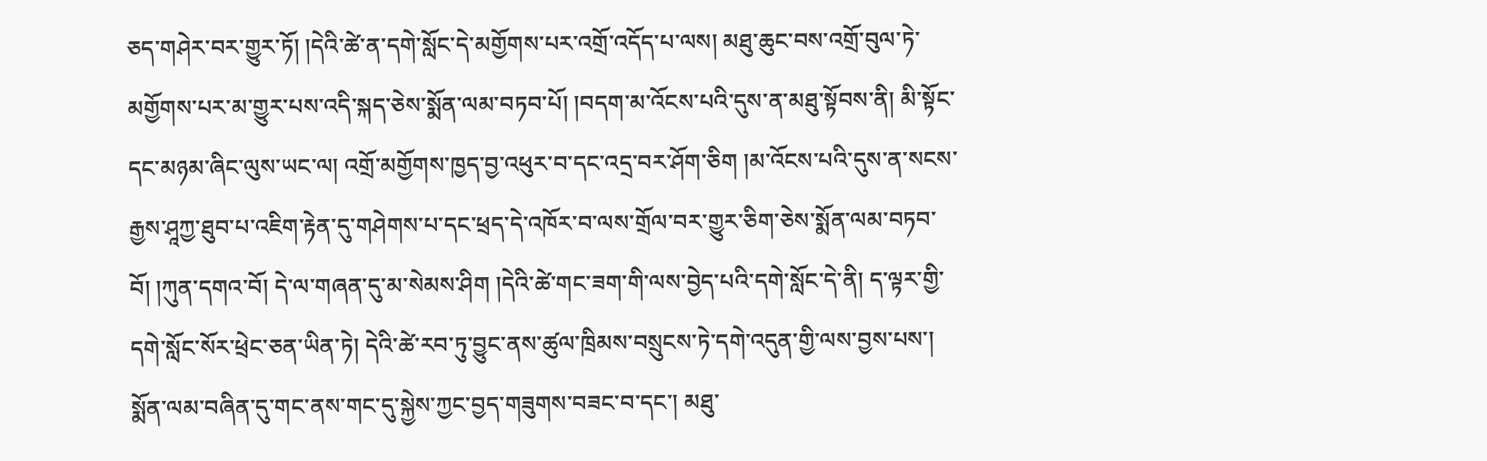ཅད་གཤེར་བར་གྱུར་ཏོ། །དེའི་ཚེ་ན་དགེ་སློང་དེ་མགྱོགས་པར་འགྲོ་འདོད་པ་ལས། མཐུ་ཆུང་བས་འགྲོ་བུལ་ཏེ་མགྱོགས་པར་མ་གྱུར་པས་འདི་སྐད་ཅེས་སྨོན་ལམ་བཏབ་པོ། །བདག་མ་འོངས་པའི་དུས་ན་མཐུ་སྟོབས་ནི། མི་སྟོང་དང་མཉམ་ཞིང་ལུས་ཡང་ལ། འགྲོ་མགྱོགས་ཁྱད་བྱ་འཕུར་བ་དང་འདྲ་བར་ཤོག་ཅིག །མ་འོངས་པའི་དུས་ན་སངས་རྒྱས་ཤཱཀྱ་ཐུབ་པ་འཇིག་རྟེན་དུ་གཤེགས་པ་དང་ཕྲད་དེ་འཁོར་བ་ལས་གྲོལ་བར་གྱུར་ཅིག་ཅེས་སྨོན་ལམ་བཏབ་བོ། །ཀུན་དགའ་བོ། དེ་ལ་གཞན་དུ་མ་སེམས་ཤིག །དེའི་ཚེ་གང་ཟག་གི་ལས་བྱེད་པའི་དགེ་སློང་དེ་ནི། ད་ལྟར་གྱི་དགེ་སློང་སོར་ཕྲེང་ཅན་ཡིན་ཏེ། དེའི་ཚེ་རབ་ཏུ་བྱུང་ནས་ཚུལ་ཁྲིམས་བསྲུངས་ཏེ་དགེ་འདུན་གྱི་ལས་བྱས་པས་། སྨོན་ལམ་བཞིན་དུ་གང་ནས་གང་དུ་སྐྱེས་ཀྱང་བྱད་གཟུགས་བཟང་བ་དང་། མཐུ་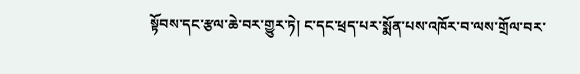སྟོབས་དང་རྩལ་ཆེ་བར་གྱུར་ཏེ། ང་དང་ཕྲད་པར་སྨོན་པས་འཁོར་བ་ལས་གྲོལ་བར་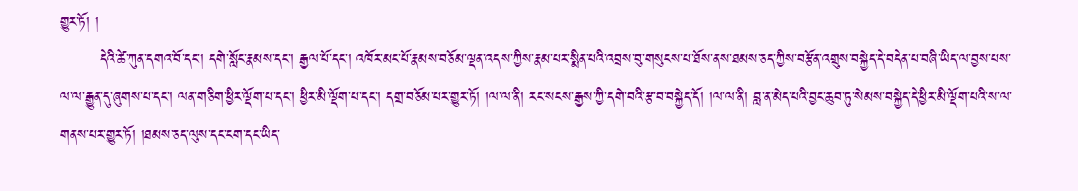གྱུར་ཏོ། །
        དེའི་ཚེ་ཀུན་དགའ་བོ་དང་། དགེ་སློང་རྣམས་དང་། རྒྱལ་པོ་དང་། འཁོར་མང་པོ་རྣམས་བཅོམ་ལྡན་འདས་ཀྱིས་རྣམ་པར་སྨིན་པའི་འབྲས་བུ་གསུངས་པ་ཐོས་ནས་ཐམས་ཅད་ཀྱིས་བརྩོན་འགྲུས་བསྐྱེད་དེ་བདེན་པ་བཞི་ཡིད་ལ་བྱས་པས་ལ་ལ་རྒྱུན་དུ་ཞུགས་པ་དང་། ལན་གཅིག་ཕྱིར་ལྡོག་པ་དང་། ཕྱིར་མི་ལྡོག་པ་དང་། དགྲ་བཅོམ་པར་གྱུར་ཏོ། །ལ་ལ་ནི། རང་སངས་རྒྱས་ཀྱི་དགེ་བའི་རྩ་བ་བསྐྱེད་དོ། །ལ་ལ་ནི། བླ་ན་མེད་པའི་བྱང་ཆུབ་ཏུ་སེམས་བསྐྱེད་དེ་ཕྱིར་མི་ལྡོག་པའི་ས་ལ་གནས་པར་གྱུར་ཏོ། །ཐམས་ཅད་ལུས་དང་ངག་དང་ཡིད་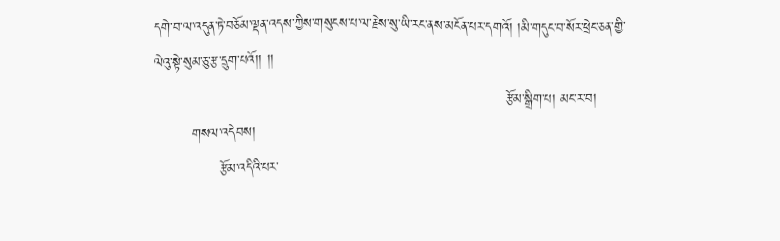དགེ་བ་ལ་འདུན་ཏེ་བཅོམ་ལྡན་འདས་ཀྱིས་གསུངས་པ་ལ་རྗེས་སུ་ཡི་རང་ནས་མངོན་པར་དགའོ། །མི་གདུང་བ་སོར་ཕྲེང་ཅན་གྱི་ལེའུ་སྟེ་སུམ་ཅུ་རྩ་དྲུག་པའོ།། །།
                                                                           རྩོམ་སྒྲིག་པ། མང་ར་བ།
        གསལ་འདེབས།
              རྩོམ་འདིའི་པར་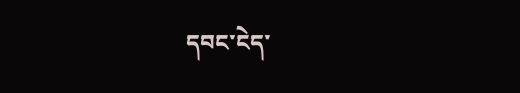དབང་ངེད་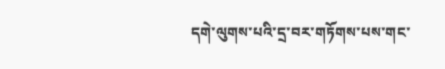དགེ་ལུགས་པའི་དྲ་བར་གཏོགས་པས་གང་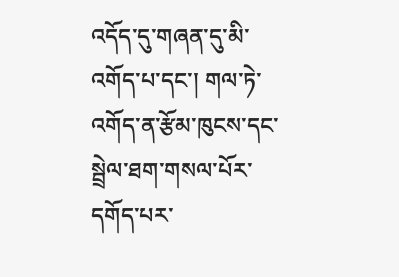འདོད་དུ་གཞན་དུ་མི་འགོད་པ་དང་། གལ་ཏེ་འགོད་ན་རྩོམ་ཁུངས་དང་སྦྲེལ་ཐག་གསལ་པོར་དགོད་པར་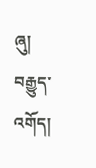ཞུ།
བརྒྱུད་འགོད།